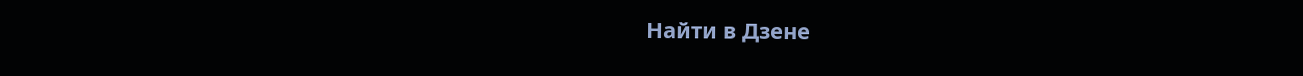Найти в Дзене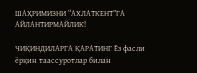ШАҲРИМИЗНИ “АХЛАТКЕНТ”ГА АЙЛАНТИРМАЙЛИК!

ЧИҚИНДИЛАРГА ҚАРАТИНГ Ёз фасли ёрқин таассуротлар билан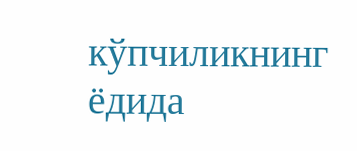кўпчиликнинг ёдида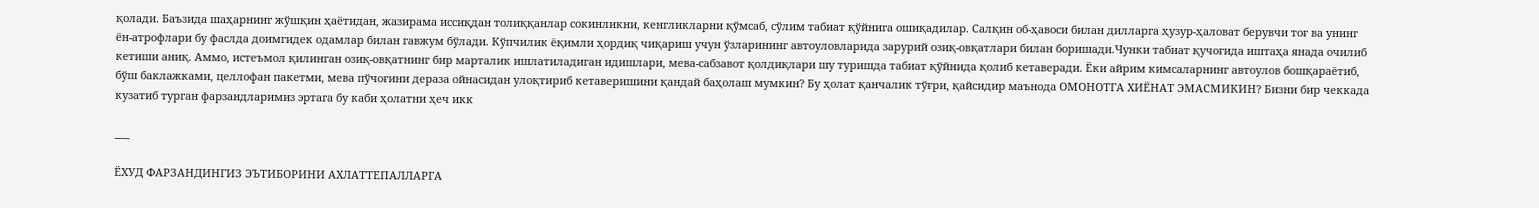қолади. Баъзида шаҳарнинг жўшқин ҳаётидан, жазирама иссиқдан толиққанлар сокинликни, кенгликларни қўмсаб, сўлим табиат қўйнига ошиқадилар. Салқин об-ҳавоси билан дилларга ҳузур-ҳаловат берувчи тоғ ва унинг ён-атрофлари бу фаслда доимгидек одамлар билан гавжум бўлади. Кўпчилик ёқимли ҳордиқ чиқариш учун ўзларининг автоуловларида зарурий озиқ-овқатлари билан боришади.Чунки табиат қучоғида иштаҳа янада очилиб кетиши аниқ. Аммо, истеъмол қилинган озиқ-овқатнинг бир марталик ишлатиладиган идишлари, мева-сабзавот қолдиқлари шу туришда табиат қўйнида қолиб кетаверади. Ёки айрим кимсаларнинг автоулов бошқараётиб, бўш баклажками, целлофан пакетми, мева пўчоғини дераза ойнасидан улоқтириб кетаверишини қандай баҳолаш мумкин? Бу ҳолат қанчалик тўғри, қайсидир маънода ОМОНОТГА ХИЁНАТ ЭМАСМИКИН? Бизни бир чеккада кузатиб турган фарзандларимиз эртага бу каби ҳолатни ҳеч икк

___

ЁХУД ФАРЗАНДИНГИЗ ЭЪТИБОРИНИ АХЛАТТЕПАЛЛАРГА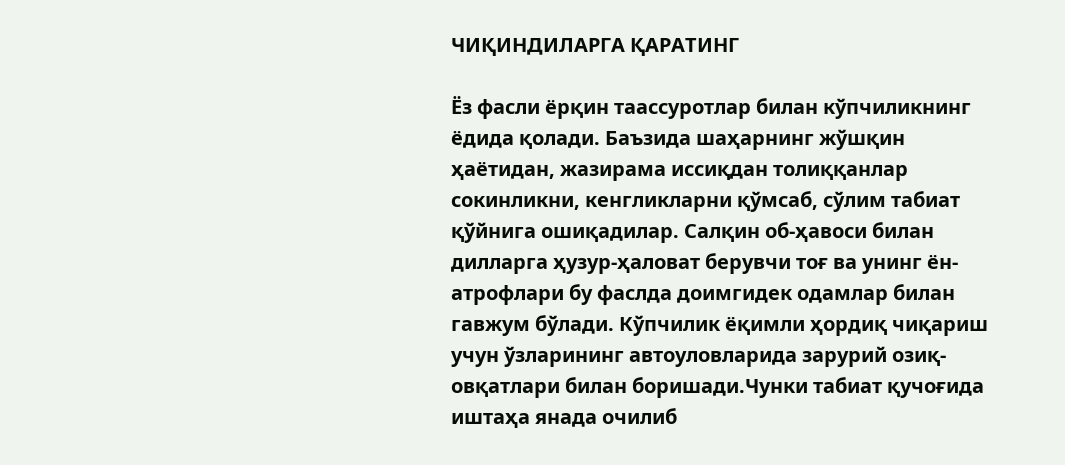ЧИҚИНДИЛАРГА ҚАРАТИНГ

Ёз фасли ёрқин таассуротлар билан кўпчиликнинг ёдида қолади. Баъзида шаҳарнинг жўшқин ҳаётидан, жазирама иссиқдан толиққанлар сокинликни, кенгликларни қўмсаб, сўлим табиат қўйнига ошиқадилар. Салқин об-ҳавоси билан дилларга ҳузур-ҳаловат берувчи тоғ ва унинг ён-атрофлари бу фаслда доимгидек одамлар билан гавжум бўлади. Кўпчилик ёқимли ҳордиқ чиқариш учун ўзларининг автоуловларида зарурий озиқ-овқатлари билан боришади.Чунки табиат қучоғида иштаҳа янада очилиб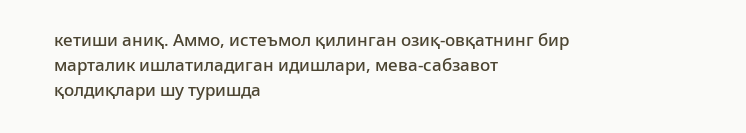кетиши аниқ. Аммо, истеъмол қилинган озиқ-овқатнинг бир марталик ишлатиладиган идишлари, мева-сабзавот қолдиқлари шу туришда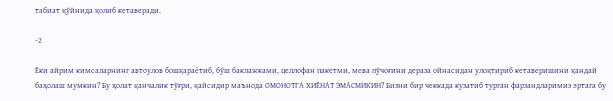табиат қўйнида қолиб кетаверади.

-2

Ёки айрим кимсаларнинг автоулов бошқараётиб, бўш баклажками, целлофан пакетми, мева пўчоғини дераза ойнасидан улоқтириб кетаверишини қандай баҳолаш мумкин? Бу ҳолат қанчалик тўғри, қайсидир маънода ОМОНОТГА ХИЁНАТ ЭМАСМИКИН? Бизни бир чеккада кузатиб турган фарзандларимиз эртага бу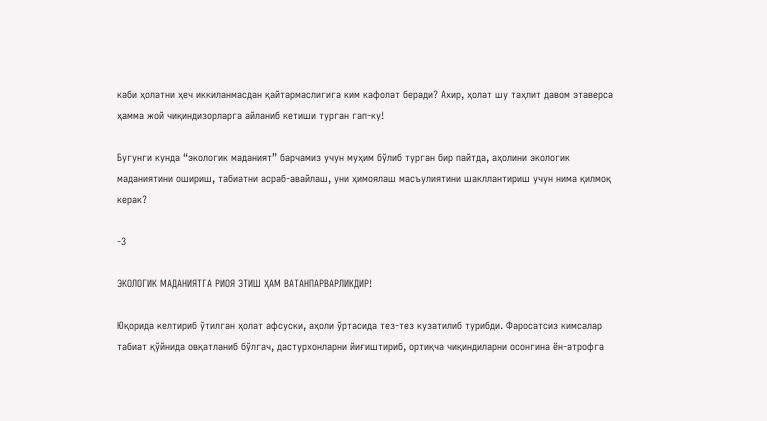каби ҳолатни ҳеч иккиланмасдан қайтармаслигига ким кафолат беради? Ахир, ҳолат шу таҳлит давом этаверса ҳамма жой чиқиндизорларга айланиб кетиши турган гап-ку!

Бугунги кунда “экологик маданият” барчамиз учун муҳим бўлиб турган бир пайтда, аҳолини экологик маданиятини ошириш, табиатни асраб-авайлаш, уни ҳимоялаш масъулиятини шакллантириш учун нима қилмоқ керак?

-3

ЭКОЛОГИК МАДАНИЯТГА РИОЯ ЭТИШ ҲАМ ВАТАНПАРВАРЛИКДИР!

Юқорида келтириб ўтилган ҳолат афсуски, аҳоли ўртасида тез-тез кузатилиб турибди. Фаросатсиз кимсалар табиат қўйнида овқатланиб бўлгач, дастурхонларни йиғиштириб, ортиқча чиқиндиларни осонгина ён-атрофга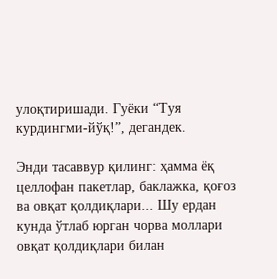улоқтиришади. Гуёки “Туя курдингми-йўқ!”, дегандек.

Энди тасаввур қилинг: ҳамма ёқ целлофан пакетлар, баклажка, қоғоз ва овқат қолдиқлари... Шу ердан кунда ўтлаб юрган чорва моллари овқат қолдиқлари билан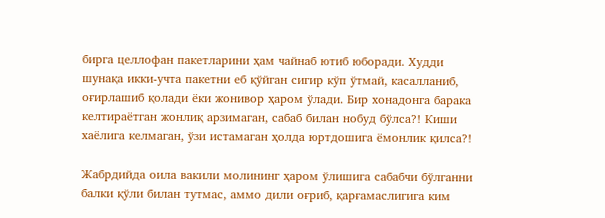бирга целлофан пакетларини ҳам чайнаб ютиб юборади. Худди шунақа икки-учта пакетни еб қўйган сигир кўп ўтмай, касалланиб, оғирлашиб қолади ёки жонивор ҳаром ўлади. Бир хонадонга барака келтираётган жонлиқ арзимаган, сабаб билан нобуд бўлса?! Киши хаёлига келмаган, ўзи истамаган ҳолда юртдошига ёмонлик қилса?!

Жабрдийда оила вакили молининг ҳаром ўлишига сабабчи бўлганни балки қўли билан тутмас, аммо дили оғриб, қарғамаслигига ким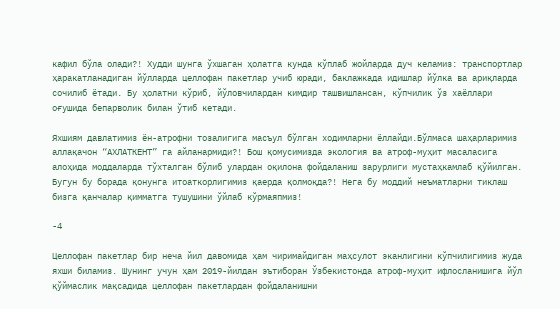кафил бўла олади?! Худди шунга ўхшаган ҳолатга кунда кўплаб жойларда дуч келамиз: транспортлар ҳаракатланадиган йўлларда целлофан пакетлар учиб юради, баклажкада идишлар йўлка ва ариқларда сочилиб ётади. Бу ҳолатни кўриб, йўловчилардан кимдир ташвишлансан, кўпчилик ўз хаёллари оғушида бепарволик билан ўтиб кетади.

Яхшиям давлатимиз ён-атрофни тозалигига масъул бўлган ходимларни ёллайди.Бўлмаса шаҳарларимиз аллақачон “АХЛАТКЕНТ” га айланармиди?! Бош қомусимизда экология ва атроф-муҳит масаласига алоҳида моддаларда тўхталган бўлиб улардан оқилона фойдаланиш зарурлиги мустаҳкамлаб қўйилган. Бугун бу борада қонунга итоаткорлигимиз қаерда қолмоқда?! Нега бу моддий неъматларни тиклаш бизга қанчалар қимматга тушушини ўйлаб кўрмаяпмиз!

-4

Целлофан пакетлар бир неча йил давомида ҳам чиримайдиган маҳсулот эканлигини кўпчилигимиз жуда яхши биламиз. Шунинг учун ҳам 2019-йилдан эътиборан Ўзбекистонда атроф-муҳит ифлосланишига йўл қўймаслик мақсадида целлофан пакетлардан фойдаланишни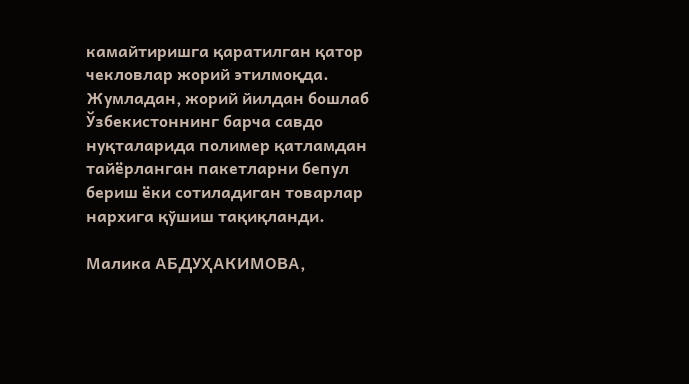камайтиришга қаратилган қатор чекловлар жорий этилмоқда. Жумладан, жорий йилдан бошлаб Ўзбекистоннинг барча савдо нуқталарида полимер қатламдан тайёрланган пакетларни бепул бериш ёки сотиладиган товарлар нархига қўшиш тақиқланди.

Малика АБДУҲАКИМОВА,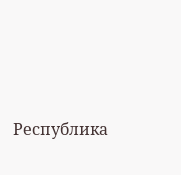Республика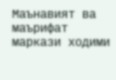Маънавият ва маърифат маркази ходими